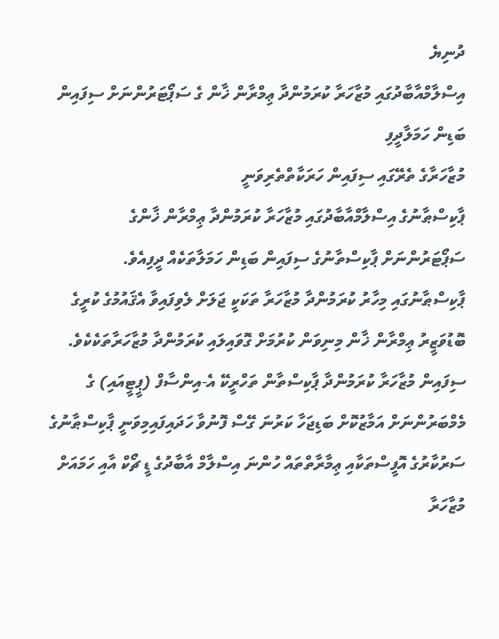ދުނިޔެ
އިސްލާމްއާބާދުގައި މުޒާހަރާ ކުރަމުންދާ ޢިމްރާން ޚާން ގެ ސަޕޯޓަރުންނަށް ސިފައިން ބަޑިން ހަމަލާދީފި
މުޒާހަރާގެ ތެރޭގައި ސިފައިން ހަރަކާތްތެރިވަނީ
ޕާކިސްޠާނުގެ އިސްލާމްއާބާދުގައި މުޒާހަރާ ކުރަމުންދާ ޢިމްރާން ޚާންގެ ސަޕޯޓަރުންނަށް ޕާކިސްތާނުގެ ސިފައިން ބަޑިން ހަމަލާތަކެއް ދީފިއެވެ.
ޕާކިސްޠާނުގައި މިހާރު ކުރަމުންދާ މުޒާހަރާ ތަކަކީ ޖަލަށް ލެވިފައިވާ އެޤައުމުގެ ކުރީގެ ބޮޑުވަޒީރު ޢިމްރާން ޚާން މިނިވަން ކުރުމަށް ގޮވައިލައި ކުރަމުންދާ މުޒާހަރާތަކެކެވެ.
ސިފައިން މުޒާހަރާ ކުރަމުންދާ ޕާކިސްތާން ތަހްރީކޭ އެ-އިންސާފް (ޕީޓީއައި) ގެ މެމްބަރުންނަށް އަމާޒުކޮށް ބަޑިޖަހާ ކަރުނަ ގޭސް ފޮނުވާ ހަދައިފައިމިވަނީ ޕާކިސްޠާނުގެ ސަރުކާރުގެ އޮފީސްތަކާއި ޢިމާރާތްތައް ހުންނަ އިސްލާމް އާބާދުގެ ޑީ ޗޯކް އާއި ހަމައަށް މުޒާހަރާ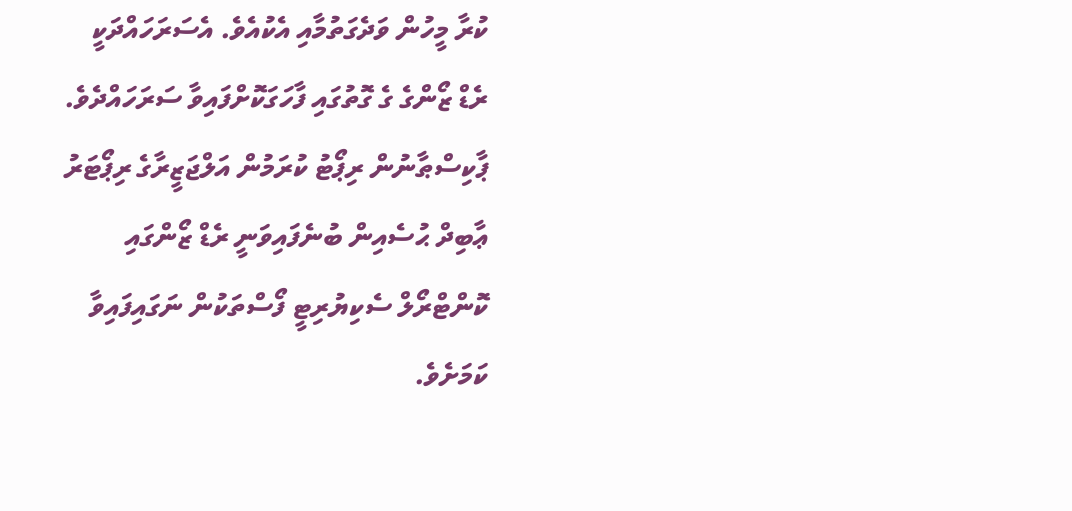ކުރާ މީހުން ވަދެގަތުމާއި އެކުއެވެ. އެސަރަހައްދަކީ ރެޑް ޒޯންގެ ގެ ގޮތުގައި ފާހަގަކޮށްފައިވާ ސަރަހައްދެވެ.
ޕާކިސްޠާނުން ރިޕޯޓު ކުރަމުން އަލްޖަޒީރާގެ ރިޕޯޓަރު ޢާބިދް ޙުސެއިން ބުނެފައިވަނީ ރެޑް ޒޯންގައި ކޮންޓްރޯލް ސެކިޔުރިޓީ ފޯސްތަކުން ނަގައިފައިވާ ކަމަށެވެ.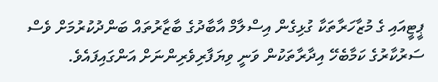ޕީޓީއައި ގެ މުޒާހަރާތަކާ ގުޅިގެން އިސްލާމް އާބާދުގެ ބާޒާރުތައް ބަންދުކުރުމަށް ވެސް ސަރުކާރުގެ ކަމާބެހޭ އިދާރާތަކުން ވަނީ ވިޔަފާރިވެރިންނަށް އަންގައިފައެވެ.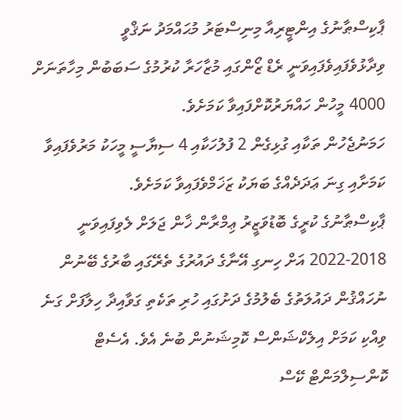ޕާކިސްޠާނުގެ އިންޓީރިއާ މިނިސްޓަރު މުޙައްމަދު ނަޤްވީ ވިދާޅުވެފައިވެފައިވަނީ ރެޑް ޒޯންގައި މުޒާހަރާ ކުރުމުގެ ސަބަބުން މިހާތަނަށް 4000 މީހުން ހައްޔަރުކޮށްފައިވާ ކަމަށެވެ.
ހަމަނުޖެހުން ތަކާއި ގުޅިގެން 2 ފުލުހަކާއި 4 ސިޔާސީ މީހަކު މަރުވެފައިވާ ކަމަށާއި ގިނަ ޢަދަދެއްގެ ބަޔަކު ޒަޚަމްވެފައިވާ ކަމަށެވެ.
ޕާކިސްޠާނުގެ ކުރީގެ ބޮޑުވަޒީރު ޢިމްރާން ޚާން ޖަލަށް ލެވިފައިވަނީ 2018-2022 އަށް ހިނގި އޭނާގެ ދައުރުގެ ތެރޭގައި ބާރުގެ ބޭނުން ނުހައްޤުން ދައުލަތުގެ ބެލުމުގެ ދަށުގައި ހުރި ތަކެތި ގަވާއިދާ ހިލާފަށް ގަނެ ވިއްކި ކަމަށް އިލެކްޝަންސް ކޮމިޝަނުން ބުނެ އެވެ. އެސެޓް ކޮންސިލްމަންޓް ކޭސް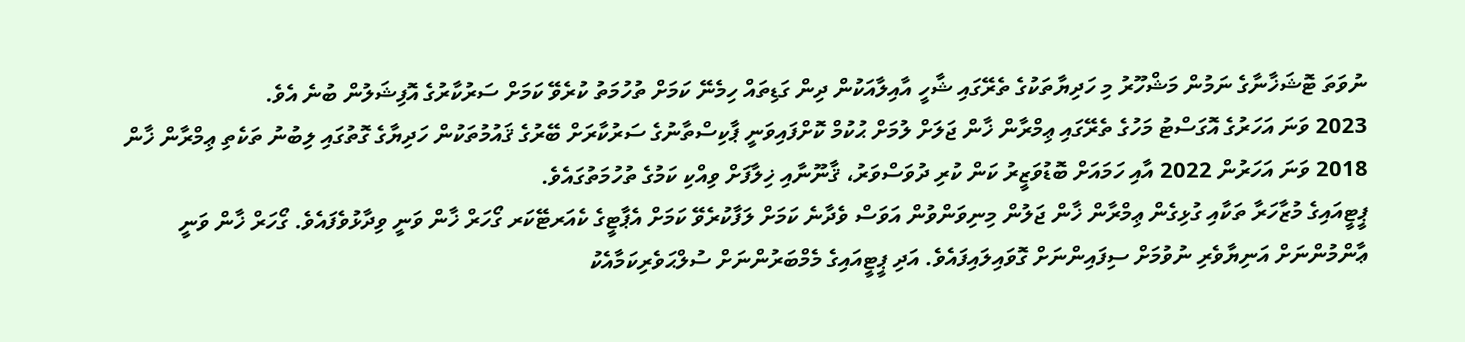ނުވަތަ ޓޮޝަޚާނާގެ ނަމުން މަޝްހޫރު މި ހަދިޔާތަކުގެ ތެރޭގައި ޝާހީ އާއިލާއަކުން ދިން ގަޑިތައް ހިމެނޭ ކަމަށް ތުހުމަތު ކުރެވޭ ކަމަށް ސަރުކާރުގެ އޮފިޝަލުން ބުނެ އެވެ.
2023 ވަނަ އަހަރުގެ އޮގަސްޓު މަހުގެ ތެރޭގައި ޢިމްރާން ޚާން ޖަލަށް ލުމަށް ޙުކުމް ކޮށްފައިވަނީ ޕާކިސްތާނުގެ ސަރުކާރަށް ބޭރުގެ ޤައުމުތަކުން ހަދިޔާގެ ގޮތުގައި ލިބުނު ތަކެތި ޢިމްރާން ޚާން 2018 ވަނަ އަހަރުން 2022 އާއި ހަމައަށް ބޮޑުވަޒީރު ކަން ކުރި ދުވަސްވަރު، ޤާނޫނާއި ޚިލާފަށް ވިއްކި ކަމުގެ ތުހުމަތުގައެވެ.
ޕީޓީއައިގެ މުޒާހަރާ ތަކާއި ގުޅިގެން ޢިމްރާން ޚާން ޖަލުން މިނިވަންވުން އަވަސް ވެދާނެ ކަމަށް ލަފާކުރެވޭ ކަމަށް އެޕާޓީގެ ކެއަރޓޭކަރ ގޯހަރް ޚާން ވަނީ ވިދާޅުވެފައެވެ. ގޯހަރް ޚާން ވަނީ ޢާންމުންނަށް އަނިޔާވެރި ނުވުމަށް ސިފައިންނަށް ގޮވައިލައިފައެވެ. އަދި ޕީޓީއައިގެ މެމްބަރުންނަށް ސުލްޙަވެރިކަމާއެކު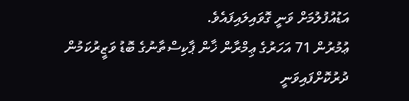އަޑުއުފުލުމަށް ވަނީ ގޮވައިލައިފައެވެ.
ޢުމުރުން 71 އަހަރުގެ ޢިމްރާން ޚާން ޕާކިސްތާނުގެ ބޮޑު ވަޒީރުކަމުން ދުރުކޮށްފައިވަނީ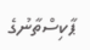ޕާކިސްތާނުގެ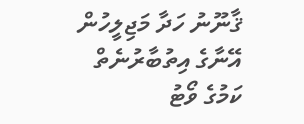ޤާނޫނު ހަދާ މަޖިލީހުން އޭނާގެ އިތުބާރުނެތް ކަމުގެ ވޯޓު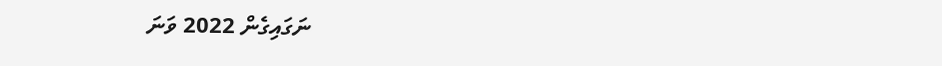ނަގައިގެން 2022 ވަނަ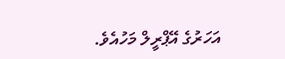އަހަރުގެ އޭޕްރީލް މަހުއެވެ.